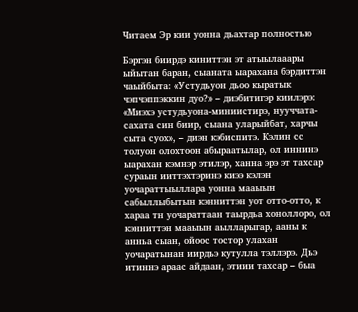Читаем Эр кии уонна дьахтар полностью

Бэргэн биирдэ киниттэн эт атыылааары ыйытан баран, сыаната ыарахана бэрдиттэн чаыйбыта: «Устудьуон дьоо кыратык чэпчэппэккин дуо?» – диэбитигэр киилэрэ: «Миэхэ устудьуона-миниистирэ, нууччата-сахата син биир, сыана уларыйбат, харчы сыта суох», – диэн кэбиспитэ. Кэлин сс толуон олохтоон абыраатылар, ол иннинэ ыарахан кэмнэр этилэр, ханна эрэ эт тахсар сураын ииттэхтэринэ киээ кэлэн уочараттыыллара уонна мааыын сабыллыбытын кэнниттэн уот отто-отто, к хараа тн уочараттаан таырдьа хоноллоро, ол кэнниттэн мааыын аылларыгар, ааны к анньа сыан, ойоос тостор улахан уочаратынан иирдьэ кутулла тэллэрэ. Дьэ итиннэ араас айдаан, этиии тахсар – быа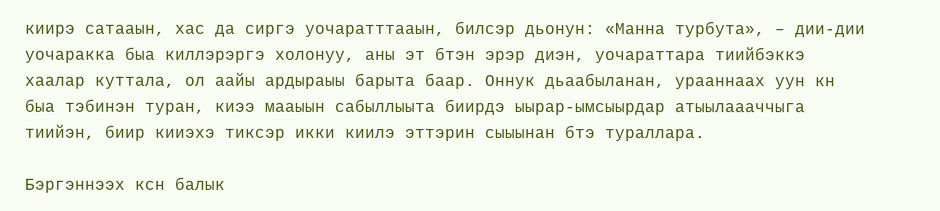киирэ сатааын, хас да сиргэ уочаратттааын, билсэр дьонун: «Манна турбута», – дии-дии уочаракка быа киллэрэргэ холонуу, аны эт бтэн эрэр диэн, уочараттара тиийбэккэ хаалар куттала, ол аайы ардыраыы барыта баар. Оннук дьаабыланан, урааннаах уун кн быа тэбинэн туран, киээ мааыын сабыллыыта биирдэ ыырар-ымсыырдар атыылаааччыга тиийэн, биир кииэхэ тиксэр икки киилэ эттэрин сыыынан бтэ тураллара.

Бэргэннээх ксн балык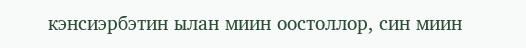кэнсиэрбэтин ылан миин оостоллор, син миин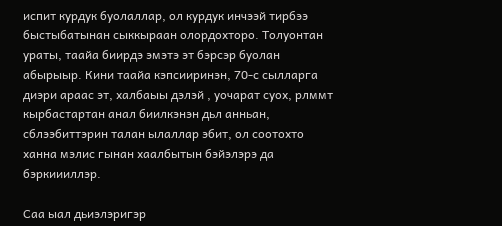испит курдук буолаллар, ол курдук инчээй тирбээ быстыбатынан сыккыраан олордохторо. Толуонтан ураты, таайа биирдэ эмэтэ эт бэрсэр буолан абырыыр. Кини таайа кэпсииринэн, 70-с сылларга диэри араас эт, халбаыы дэлэй , уочарат суох, рлммт кырбастартан анал биилкэнэн дьл анньан, сблээбиттэрин талан ылаллар эбит, ол соотохто ханна мэлис гынан хаалбытын бэйэлэрэ да бэркиииллэр.

Саа ыал дьиэлэригэр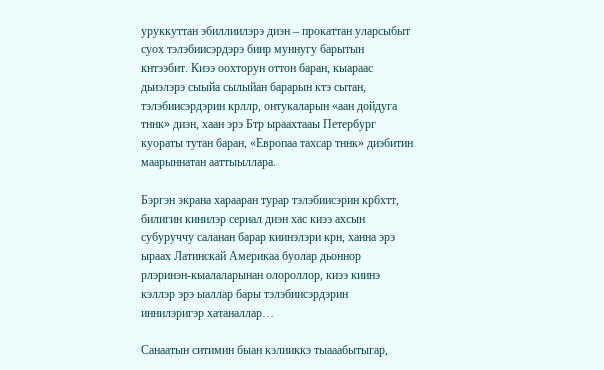уруккуттан эбиллиилэрэ диэн – прокаттан уларсыбыт суох тэлэбиисэрдэрэ биир муннугу барытын кнтээбит. Киээ оохторун оттон баран, кыараас дьиэлэрэ сыыйа сылыйан барарын ктэ сытан, тэлэбиисэрдэрин крллр, онтукаларын «аан дойдуга тннк» диэн, хаан эрэ Бтр ыраахтааы Петербург куораты тутан баран, «Европаа тахсар тннк» диэбитин маарыннатан ааттыыллара.

Бэргэн экрана харааран турар тэлэбиисэрин крбхтт, билигин кинилэр сериал диэн хас киээ ахсын субуруччу саланан барар киинэлэри крн, ханна эрэ ыраах Латинскай Америкаа буолар дьоннор рлэринэн-кыалаларынан олороллор, киээ киинэ кэллэр эрэ ыаллар бары тэлэбиисэрдэрин иннилэригэр хатаналлар…

Санаатын ситимин быан кэлииккэ тыааабытыгар,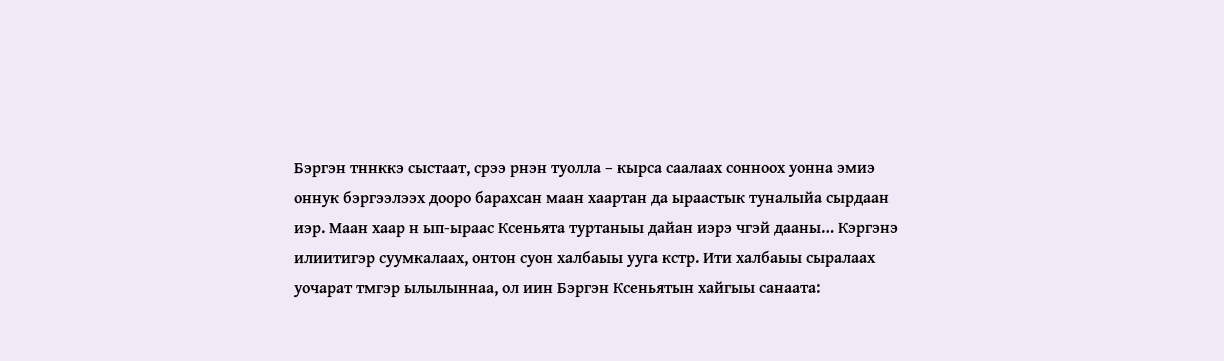Бэргэн тннккэ сыстаат, срээ рнэн туолла – кырса саалаах сонноох уонна эмиэ оннук бэргээлээх дооро барахсан маан хаартан да ыраастык туналыйа сырдаан иэр. Маан хаар н ып-ыраас Ксеньята туртаныы дайан иэрэ чгэй дааны… Кэргэнэ илиитигэр суумкалаах, онтон суон халбаыы ууга кстр. Ити халбаыы сыралаах уочарат тмгэр ылылыннаа, ол иин Бэргэн Ксеньятын хайгыы санаата: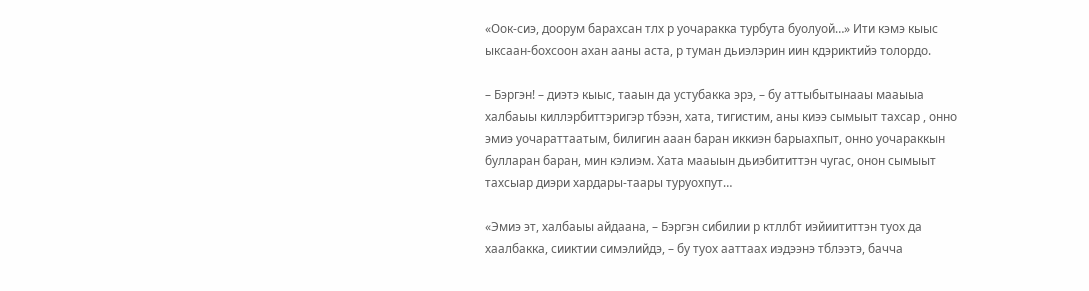«Оок-сиэ, доорум барахсан тлх р уочаракка турбута буолуой…» Ити кэмэ кыыс ыксаан-бохсоон ахан ааны аста, р туман дьиэлэрин иин кдэриктийэ толордо.

– Бэргэн! – диэтэ кыыс, тааын да устубакка эрэ, – бу аттыбытынааы мааыыа халбаыы киллэрбиттэригэр тбээн, хата, тигистим, аны киээ сымыыт тахсар , онно эмиэ уочараттаатым, билигин ааан баран иккиэн барыахпыт, онно уочараккын булларан баран, мин кэлиэм. Хата мааыын дьиэбититтэн чугас, онон сымыыт тахсыар диэри хардары-таары туруохпут…

«Эмиэ эт, халбаыы айдаана, – Бэргэн сибилии р ктллбт иэйиититтэн туох да хаалбакка, сииктии симэлийдэ, – бу туох ааттаах иэдээнэ тблээтэ, бачча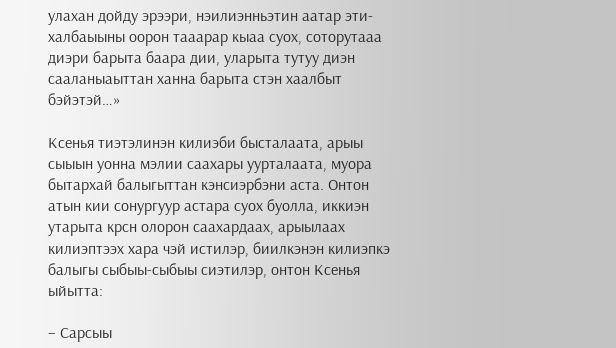улахан дойду эрээри, нэилиэнньэтин аатар эти-халбаыыны оорон тааарар кыаа суох, соторутааа диэри барыта баара дии, уларыта тутуу диэн сааланыаыттан ханна барыта стэн хаалбыт бэйэтэй…»

Ксенья тиэтэлинэн килиэби бысталаата, арыы сыыын уонна мэлии саахары уурталаата, муора бытархай балыгыттан кэнсиэрбэни аста. Онтон атын кии сонургуур астара суох буолла, иккиэн утарыта крсн олорон саахардаах, арыылаах килиэптээх хара чэй истилэр, биилкэнэн килиэпкэ балыгы сыбыы-сыбыы сиэтилэр, онтон Ксенья ыйытта:

– Сарсыы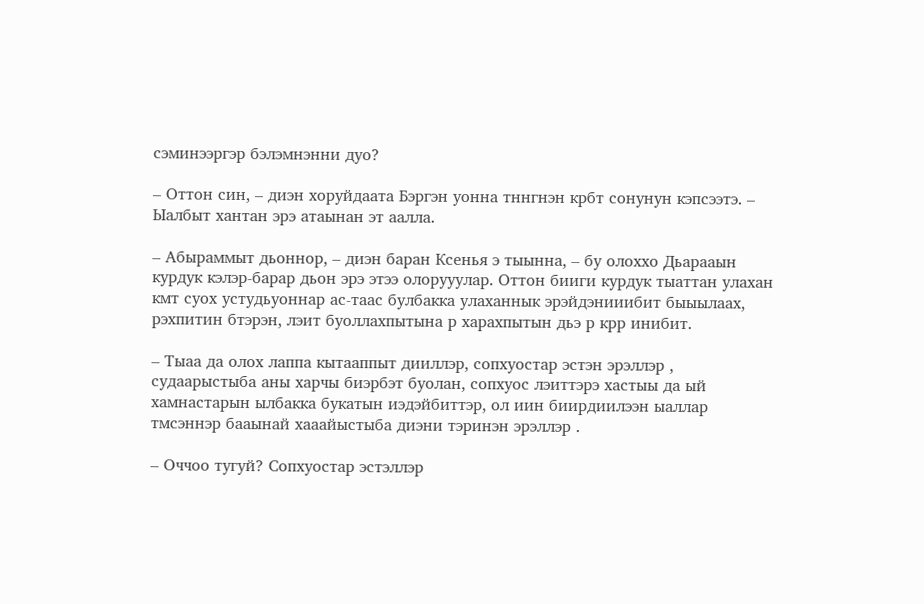сэминээргэр бэлэмнэнни дуо?

– Оттон син, – диэн хоруйдаата Бэргэн уонна тннгнэн крбт сонунун кэпсээтэ. – Ыалбыт хантан эрэ атаынан эт аалла.

– Абыраммыт дьоннор, – диэн баран Ксенья э тыынна, – бу олоххо Дьарааын курдук кэлэр-барар дьон эрэ этээ олорууулар. Оттон бииги курдук тыаттан улахан кмт суох устудьуоннар ас-таас булбакка улаханнык эрэйдэнииибит быыылаах, рэхпитин бтэрэн, лэит буоллахпытына р харахпытын дьэ р крр инибит.

– Тыаа да олох лаппа кытааппыт дииллэр, сопхуостар эстэн эрэллэр , судаарыстыба аны харчы биэрбэт буолан, сопхуос лэиттэрэ хастыы да ый хамнастарын ылбакка букатын иэдэйбиттэр, ол иин биирдиилээн ыаллар тмсэннэр бааынай хааайыстыба диэни тэринэн эрэллэр .

– Оччоо тугуй? Сопхуостар эстэллэр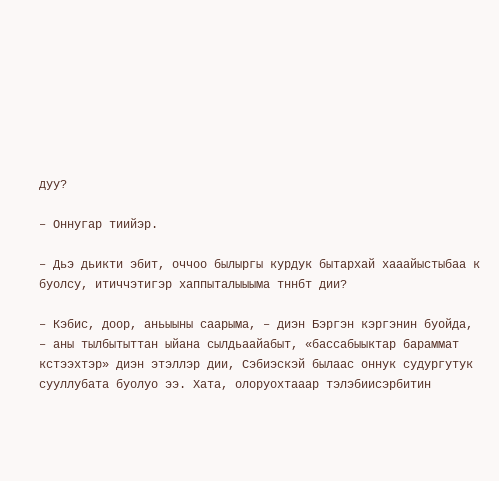дуу?

– Оннугар тиийэр.

– Дьэ дьикти эбит, оччоо былыргы курдук бытархай хааайыстыбаа к буолсу, итиччэтигэр хаппыталыыыма тннбт дии?

– Кэбис, доор, аньыыны саарыма, – диэн Бэргэн кэргэнин буойда, – аны тылбытыттан ыйана сылдьаайабыт, «бассабыыктар бараммат кстээхтэр» диэн этэллэр дии, Сэбиэскэй былаас оннук судургутук сууллубата буолуо ээ. Хата, олоруохтааар тэлэбиисэрбитин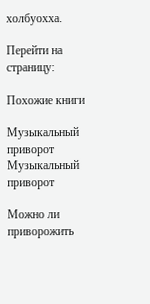холбуохха.

Перейти на страницу:

Похожие книги

Музыкальный приворот
Музыкальный приворот

Можно ли приворожить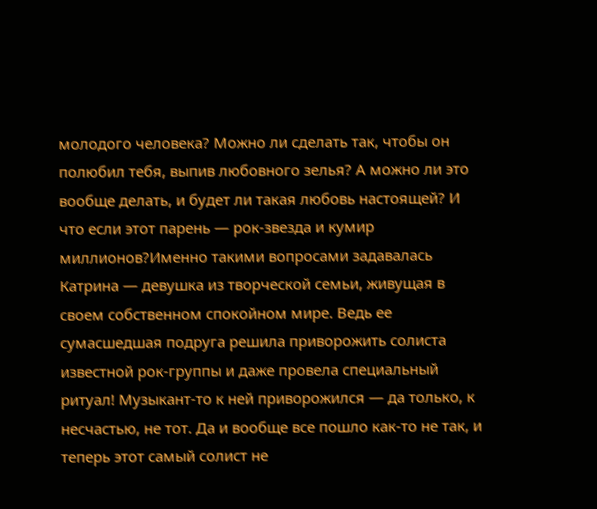молодого человека? Можно ли сделать так, чтобы он полюбил тебя, выпив любовного зелья? А можно ли это вообще делать, и будет ли такая любовь настоящей? И что если этот парень — рок-звезда и кумир миллионов?Именно такими вопросами задавалась Катрина — девушка из творческой семьи, живущая в своем собственном спокойном мире. Ведь ее сумасшедшая подруга решила приворожить солиста известной рок-группы и даже провела специальный ритуал! Музыкант-то к ней приворожился — да только, к несчастью, не тот. Да и вообще все пошло как-то не так, и теперь этот самый солист не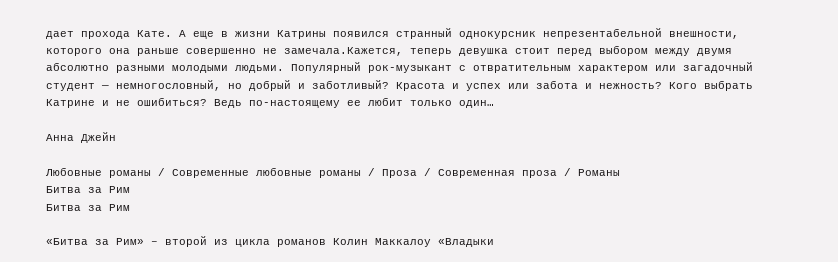дает прохода Кате. А еще в жизни Катрины появился странный однокурсник непрезентабельной внешности, которого она раньше совершенно не замечала.Кажется, теперь девушка стоит перед выбором между двумя абсолютно разными молодыми людьми. Популярный рок-музыкант с отвратительным характером или загадочный студент — немногословный, но добрый и заботливый? Красота и успех или забота и нежность? Кого выбрать Катрине и не ошибиться? Ведь по-настоящему ее любит только один…

Анна Джейн

Любовные романы / Современные любовные романы / Проза / Современная проза / Романы
Битва за Рим
Битва за Рим

«Битва за Рим» – второй из цикла романов Колин Маккалоу «Владыки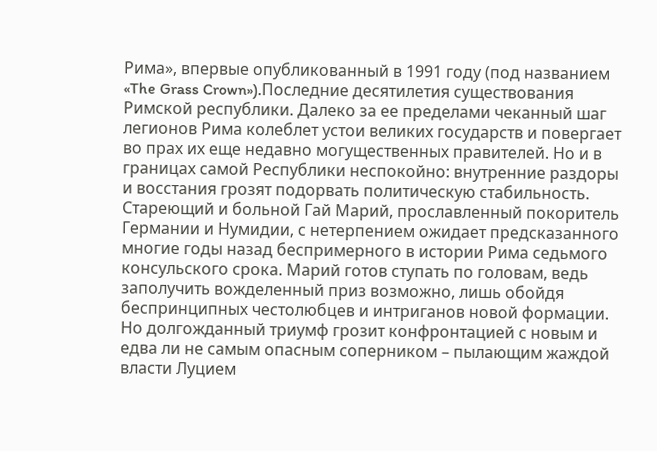Рима», впервые опубликованный в 1991 году (под названием «The Grass Crown»).Последние десятилетия существования Римской республики. Далеко за ее пределами чеканный шаг легионов Рима колеблет устои великих государств и повергает во прах их еще недавно могущественных правителей. Но и в границах самой Республики неспокойно: внутренние раздоры и восстания грозят подорвать политическую стабильность. Стареющий и больной Гай Марий, прославленный покоритель Германии и Нумидии, с нетерпением ожидает предсказанного многие годы назад беспримерного в истории Рима седьмого консульского срока. Марий готов ступать по головам, ведь заполучить вожделенный приз возможно, лишь обойдя беспринципных честолюбцев и интриганов новой формации. Но долгожданный триумф грозит конфронтацией с новым и едва ли не самым опасным соперником – пылающим жаждой власти Луцием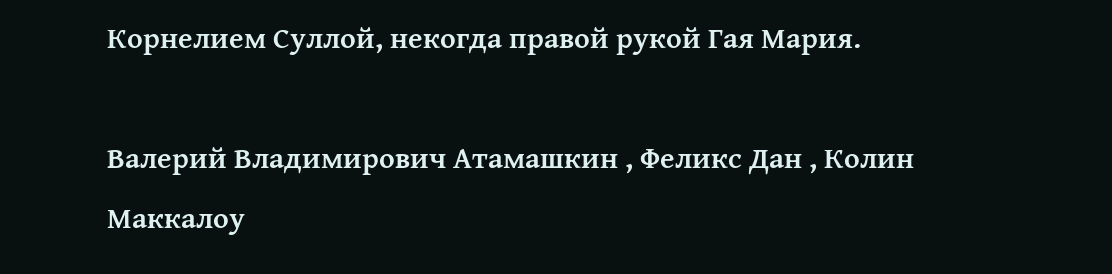Корнелием Суллой, некогда правой рукой Гая Мария.

Валерий Владимирович Атамашкин , Феликс Дан , Колин Маккалоу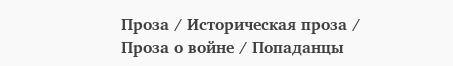Проза / Историческая проза / Проза о войне / Попаданцы